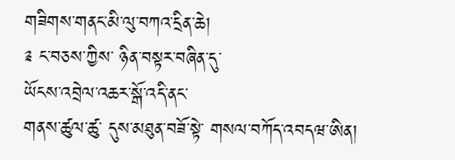གཟིགས་གནང་མི་ལུ་བཀའ་དྲིན་ཆེ།
༉ ང་བཅས་ཀྱིས་ ཉིན་བསྟར་བཞིན་དུ་
ཡོངས་འབྲེལ་འཆར་སྒོ་འདི་ནང་
གནས་ཚུལ་ཚུ་ དུས་མཐུན་བཟོ་སྟེ་ གསལ་བཀོད་འབདཝ་ཨིན།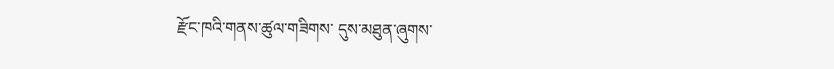རྫོང་ཁའི་གནས་ཚུལ་གཟིགས་ དུས་མཐུན་ཞུགས་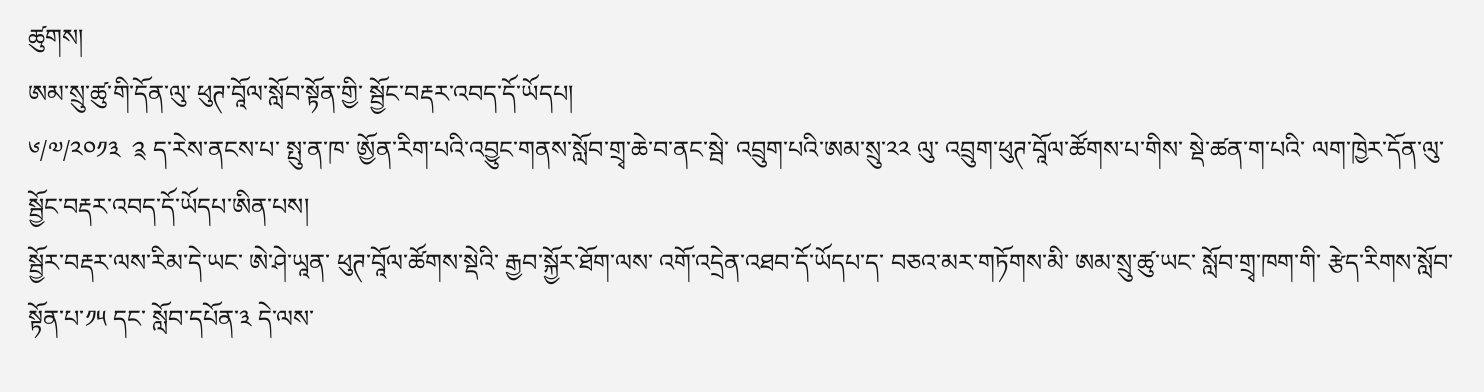ཚུགས།
ཨམ་སྲུ་ཚུ་གི་དོན་ལུ་ ཕུཊ་བཱོལ་སློབ་སྟོན་གྱི་ སྦྱོང་བརྡར་འབད་དོ་ཡོདཔ།
༦/༧/༢༠༡༣  ༉ ད་རེས་ནངས་པ་ སྤུ་ན་ཁ་ ཨྱོན་རིག་པའི་འབྱུང་གནས་སློབ་གྲྭ་ཆེ་བ་ནང་སྦེ་ འབྲུག་པའི་ཨམ་སྲུ་༢༢ ལུ་ འབྲུག་ཕུཊ་བཱོལ་ཚོགས་པ་གིས་ སྡེ་ཚན་ག་པའི་ ལག་ཁྱེར་དོན་ལུ་ སྦྱོང་བརྡར་འབད་དོ་ཡོདཔ་ཨིན་པས།
སྦྱོར་བརྡར་ལས་རིམ་དེ་ཡང་ ཨེ་ཤེ་ཡཱན་ ཕུཊ་བཱོལ་ཚོགས་སྡེའི་ རྒྱབ་སྐྱོར་ཐོག་ལས་ འགོ་འདྲེན་འཐབ་དོ་ཡོདཔ་ད་ བཅའ་མར་གཏོགས་མི་ ཨམ་སྲུ་ཚུ་ཡང་ སློབ་གྲྭ་ཁག་གི་ རྩེད་རིགས་སློབ་སྟོན་པ་༡༥ དང་ སློབ་དཔོན་༣ དེ་ལས་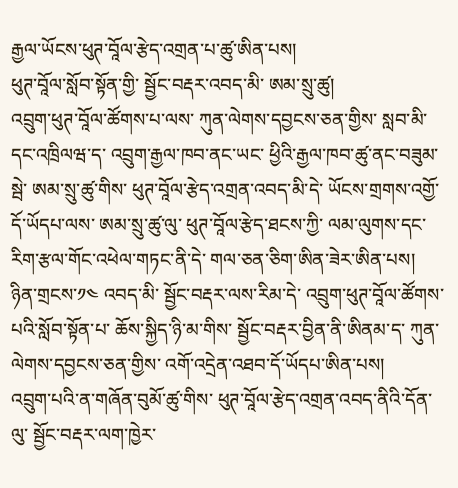རྒྱལ་ཡོངས་ཕུཊ་བཱོལ་རྩེད་འགྲན་པ་ཚུ་ཨིན་པས།
ཕུཊ་བཱོལ་སློབ་སྟོན་གྱི་ སྦྱོང་བརྡར་འབད་མི་ ཨམ་སྲུ་ཚུ།
འབྲུག་ཕུཊ་བཱོལ་ཚོགས་པ་ལས་ ཀུན་ལེགས་དབྱངས་ཅན་གྱིས་ སླབ་མི་དང་འཁྲིལཝ་ད་ འབྲུག་རྒྱལ་ཁབ་ནང་ཡང་ ཕྱིའི་རྒྱལ་ཁབ་ཚུ་ནང་བཟུམ་སྦེ་ ཨམ་སྲུ་ཚུ་གིས་ ཕུཊ་བཱོལ་རྩེད་འགྲན་འབད་མི་དེ་ ཡོངས་གྲགས་འགྱོ་དོ་ཡོདཔ་ལས་ ཨམ་སྲུ་ཚུ་ལུ་ ཕུཊ་བཱོལ་རྩེད་ཐངས་ཀྱི་ ལམ་ལུགས་དང་ རིག་རྩལ་གོང་འཕེལ་གཏང་ནི་དེ་ གལ་ཅན་ཅིག་ཨིན་ཟེར་ཨིན་པས།
ཉིན་གྲངས་༡༤ འབད་མི་ སྦྱོང་བརྡར་ལས་རིམ་དེ་ འབྲུག་ཕུཊ་བཱོལ་ཚོགས་པའི་སློབ་སྟོན་པ་ ཆོས་སྐྱིད་ཉི་མ་གིས་ སྦྱོང་བརྡར་བྱིན་ནི་ཨིནམ་ད་ ཀུན་ལེགས་དབྱངས་ཅན་གྱིས་ འགོ་འདྲེན་འཐབ་དོ་ཡོདཔ་ཨིན་པས།
འབྲུག་པའི་ན་གཞོན་བུམོ་ཚུ་གིས་ ཕུཊ་བཱོལ་རྩེད་འགྲན་འབད་ནིའི་དོན་ལུ་ སྦྱོང་བརྡར་ལག་ཁྱེར་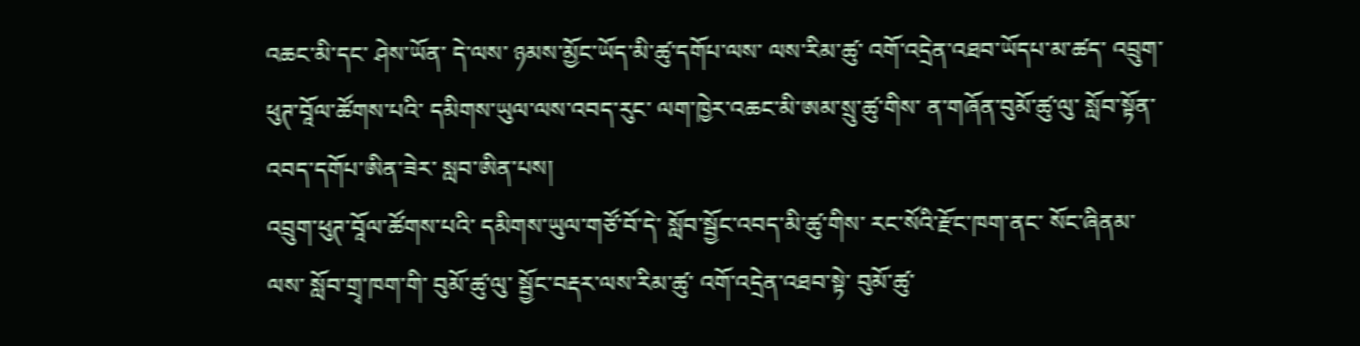འཆང་མི་དང་ ཤེས་ཡོན་ དེ་ལས་ ཉམས་མྱོང་ཡོད་མི་ཚུ་དགོཔ་ལས་ ལས་རིམ་ཚུ་ འགོ་འདྲེན་འཐབ་ཡོདཔ་མ་ཚད་ འབྲུག་ཕུཊ་བཱོལ་ཚོགས་པའི་ དམིགས་ཡུལ་ལས་འབད་རུང་ ལག་ཁྱེར་འཆང་མི་ཨམ་སྲུ་ཚུ་གིས་ ན་གཞོན་བུམོ་ཚུ་ལུ་ སློབ་སྟོན་འབད་དགོཔ་ཨིན་ཟེར་ སླབ་ཨིན་པས།
འབྲུག་ཕུཊ་བཱོལ་ཚོགས་པའི་ དམིགས་ཡུལ་གཙོ་བོ་དེ་ སློབ་སྦྱོང་འབད་མི་ཚུ་གིས་ རང་སོའི་རྫོང་ཁག་ནང་ སོང་ཞིནམ་ལས་ སློབ་གྲྭ་ཁག་གི་ བུམོ་ཚུ་ལུ་ སྦྱོང་བརྡར་ལས་རིམ་ཚུ་ འགོ་འདྲེན་འཐབ་སྟེ་ བུམོ་ཚུ་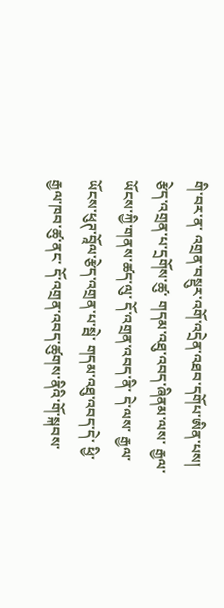གི་བར་ན་ འགྲན་བསྡུར་འགོ་འདྲེན་འཐབ་དགོཔ་ཨིན་པས།
རྩེད་འགྲན་པ་དྲགོས་ཚུ་ གདམ་འཐུ་འབད་ཞིནམ་ལས་ རྒྱལ་ཡོངས་ཀྱི་གནས་ཚད་ལུ་ དོ་འགྲན་འབད་ནི་ དེ་ལས་ རྒྱལ་ཡོངས་ཕུཊ་བཱོལ་རྩེད་འགྲན་པ་སྦེ་ གདམ་འཐུ་འབད་དེ་ ཕྱི་རྒྱལ་ཁབ་ཚུ་ནང་ དོ་འགྲན་འབད་ཚུགས་ནིའི་གོ་སྐབས་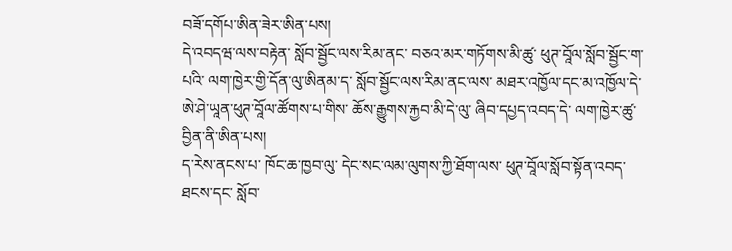བཟོ་དགོཔ་ཨིན་ཟེར་ཨིན་པས།
དེ་འབདཝ་ལས་བརྟེན་ སློབ་སྦྱོང་ལས་རིམ་ནང་ བཅའ་མར་གཏོགས་མི་ཚུ་ ཕུཊ་བཱོལ་སློབ་སྦྱོང་ག་པའི་ ལག་ཁྱེར་གྱི་དོན་ལུ་ཨིནམ་ད་ སློབ་སྦྱོང་ལས་རིམ་ནང་ལས་ མཐར་འཁྱོལ་དང་མ་འཁྱོལ་དེ་ ཨེ་ཤེ་ཡཱན་ཕུཊ་བཱོལ་ཚོགས་པ་གིས་ ཆོས་རྒྱུགས་རྐྱབ་མི་དེ་ལུ་ ཞིབ་དཔྱད་འབད་དེ་ ལག་ཁྱེར་ཚུ་བྱིན་ནི་ཨིན་པས།
ད་རེས་ནངས་པ་ ཁོང་ཆ་ཁྱབ་ལུ་ དེང་སང་ལམ་ལུགས་ཀྱི་ཐོག་ལས་ ཕུཊ་བཱོལ་སློབ་སྟོན་འབད་ཐངས་དང་ སློབ་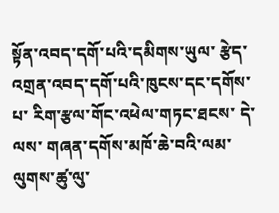སྟོན་འབད་དགོ་པའི་དམིགས་ཡུལ་ རྩེད་འགྲན་འབད་དགོ་པའི་ཁུངས་དང་དགོས་པ་ རིག་རྩལ་གོང་འཕེལ་གཏང་ཐངས་ དེ་ལས་ གཞན་དགོས་མཁོ་ཆེ་བའི་ལམ་ལུགས་ཚུ་ལུ་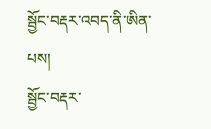སྦྱོང་བརྡར་འབད་ནི་ཨིན་པས།
སྦྱོང་བརྡར་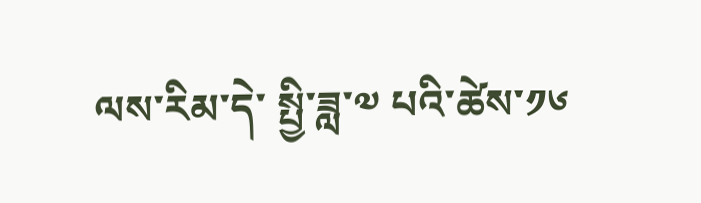ལས་རིམ་དེ་ སྤྱི་ཟླ་༧ པའི་ཚེས་༡༦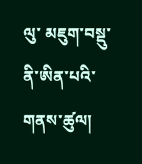ལུ་ མཇུག་བསྡུ་ནི་ཨིན་པའི་གནས་ཚུལ།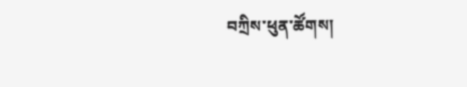བཀྲིས་ཕུན་ཚོགས།